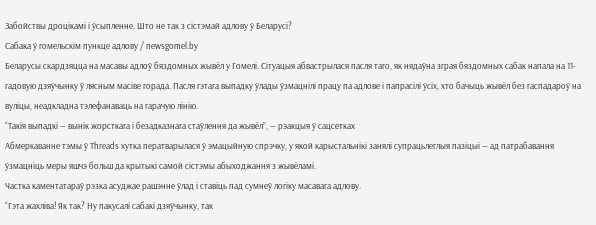Забойствы дроцікамі і ўсыпленне. Што не так з сістэмай адлову ў Беларусі?
Сабака ў гомельскім пункце адлову / newsgomel.by
Беларусы скардзяцца на масавы адлоў бяздомных жывёл у Гомелі. Сітуацыя абвастрылася пасля таго, як нядаўна зграя бяздомных сабак напала на 11-гадовую дзяўчынку ў лясным масіве горада. Пасля гэтага выпадку ўлады ўзмацнілі працу па адлове і папрасілі ўсіх, хто бачыць жывёл без гаспадароў на вуліцы, неадкладна тэлефанаваць на гарачую лінію.
“Такія выпадкі — вынік жорсткага і безадказнага стаўлення да жывёл”, — рэакцыя ў сацсетках
Абмеркаванне тэмы ў Threads хутка ператварылася ў эмацыйную спрэчку, у якой карыстальнікі занялі супрацьлеглыя пазіцыі — ад патрабавання ўзмацніць меры яшчэ больш да крытыкі самой сістэмы абыходжання з жывёламі.
Частка каментатараў рэзка асуджае рашэнне ўлад і ставіць пад сумнеў логіку масавага адлову.
“Гэта жахліва! Як так? Ну пакусалі сабакі дзяўчынку, так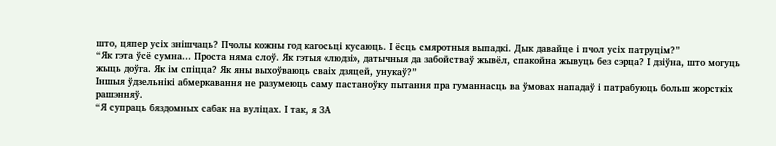што, цяпер усіх знішчаць? Пчолы кожны год кагосьці кусаюць. І ёсць смяротныя выпадкі. Дык давайце і пчол усіх патруцім?”
“Як гэта ўсё сумна... Проста няма слоў. Як гэтыя «людзі», датычныя да забойстваў жывёл, спакойна жывуць без сэрца? І дзіўна, што могуць жыць доўга. Як ім спіцца? Як яны выхоўваюць сваіх дзяцей, унукаў?”
Іншыя ўдзельнікі абмеркавання не разумеюць саму пастаноўку пытання пра гуманнасць ва ўмовах нападаў і патрабуюць больш жорсткіх рашэнняў.
“Я супраць бяздомных сабак на вуліцах. І так, я ЗА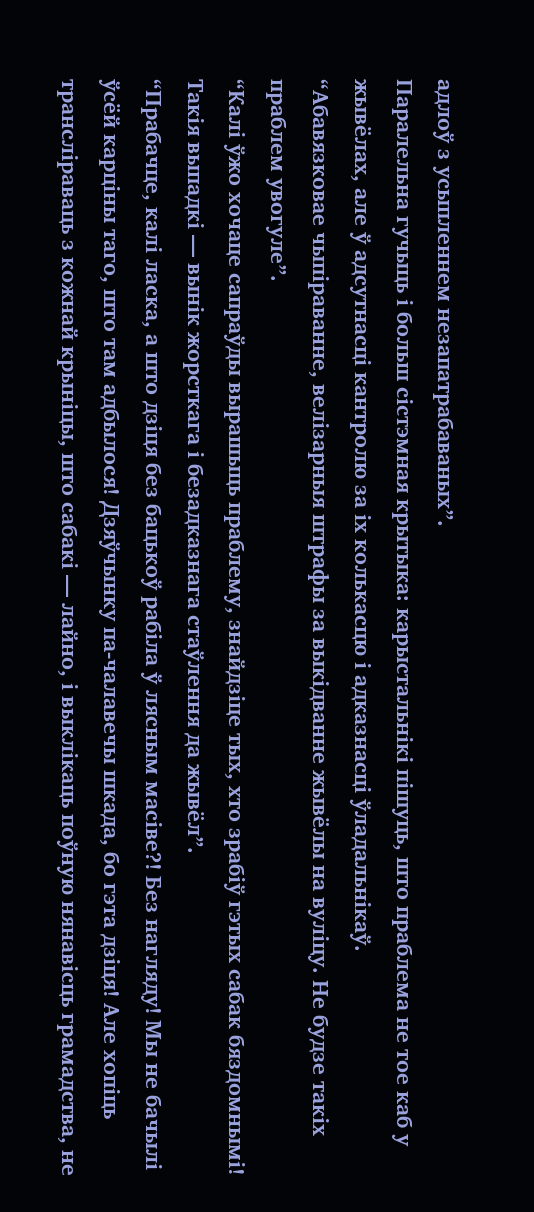адлоў з усыпленнем незапатрабаваных”.
Паралельна гучыць і больш сістэмная крытыка: карыстальнікі пішуць, што праблема не тое каб у жывёлах, але ў адсутнасці кантролю за іх колькасцю і адказнасці ўладальнікаў.
“Абавязковае чыпіраванне, велізарныя штрафы за выкідванне жывёлы на вуліцу. Не будзе такіх праблем увогуле”.
“Калі ўжо хочаце сапраўды вырашыць праблему, знайдзіце тых, хто зрабіў гэтых сабак бяздомнымі! Такія выпадкі — вынік жорсткага і безадказнага стаўлення да жывёл”.
“Прабачце, калі ласка, а што дзіця без бацькоў рабіла ў лясным масіве?! Без нагляду! Мы не бачылі ўсёй карціны таго, што там адбылося! Дзяўчынку па-чалавечы шкада, бо гэта дзіця! Але хопіць трансліраваць з кожнай крыніцы, што сабакі — лайно, і выклікаць поўную нянавісць грамадства, не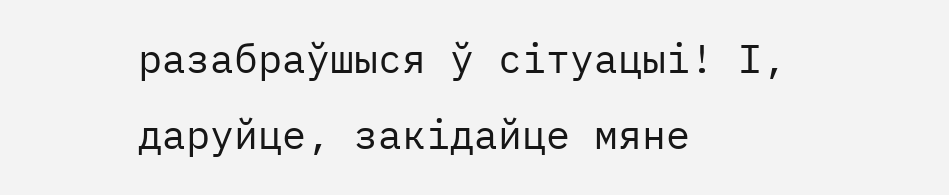разабраўшыся ў сітуацыі! І, даруйце, закідайце мяне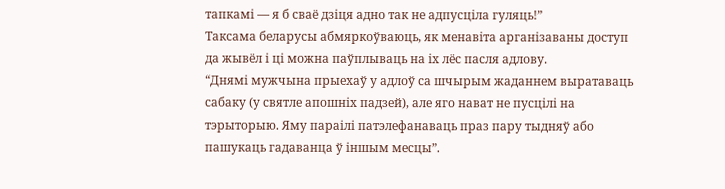тапкамі — я б сваё дзіця адно так не адпусціла гуляць!”
Таксама беларусы абмяркоўваюць, як менавіта арганізаваны доступ да жывёл і ці можна паўплываць на іх лёс пасля адлову.
“Днямі мужчына прыехаў у адлоў са шчырым жаданнем выратаваць сабаку (у святле апошніх падзей), але яго нават не пусцілі на тэрыторыю. Яму параілі патэлефанаваць праз пару тыдняў або пашукаць гадаванца ў іншым месцы”.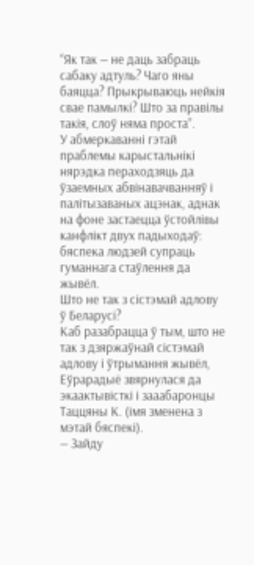“Як так — не даць забраць сабаку адтуль? Чаго яны баяцца? Прыкрываюць нейкія свае памылкі? Што за правілы такія, слоў няма проста”.
У абмеркаванні гэтай праблемы карыстальнікі нярэдка пераходзяць да ўзаемных абвінавачванняў і палітызаваных ацэнак, аднак на фоне застаецца ўстойлівы канфлікт двух падыходаў: бяспека людзей супраць гуманнага стаўлення да жывёл.
Што не так з сістэмай адлову ў Беларусі?
Каб разабрацца ў тым, што не так з дзяржаўнай сістэмай адлову і ўтрымання жывёл, Еўрарадыё звярнулася да экаактывісткі і зааабаронцы Таццяны К. (імя зменена з мэтай бяспекі).
— Зайду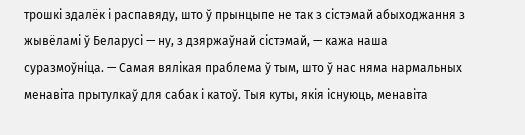трошкі здалёк і распавяду, што ў прынцыпе не так з сістэмай абыходжання з жывёламі ў Беларусі — ну, з дзяржаўнай сістэмай, — кажа наша суразмоўніца. — Самая вялікая праблема ў тым, што ў нас няма нармальных менавіта прытулкаў для сабак і катоў. Тыя куты, якія існуюць, менавіта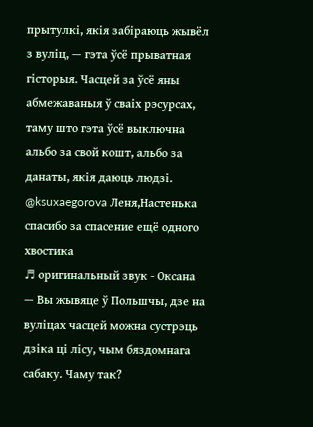прытулкі, якія забіраюць жывёл з вуліц, — гэта ўсё прыватная гісторыя. Часцей за ўсё яны абмежаваныя ў сваіх рэсурсах, таму што гэта ўсё выключна альбо за свой кошт, альбо за данаты, якія даюць людзі.
@ksuxaegorova Леня,Настенька спасибо за спасение ещё одного хвостика
♬ оригинальный звук - Оксана
— Вы жывяце ў Польшчы, дзе на вуліцах часцей можна сустрэць дзіка ці лісу, чым бяздомнага сабаку. Чаму так?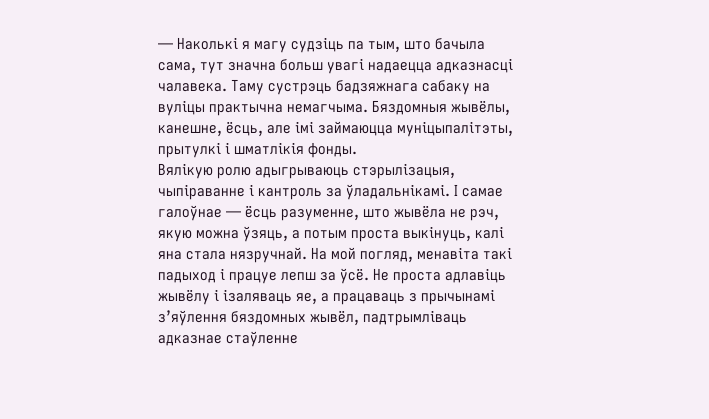— Наколькі я магу судзіць па тым, што бачыла сама, тут значна больш увагі надаецца адказнасці чалавека. Таму сустрэць бадзяжнага сабаку на вуліцы практычна немагчыма. Бяздомныя жывёлы, канешне, ёсць, але імі займаюцца муніцыпалітэты, прытулкі і шматлікія фонды.
Вялікую ролю адыгрываюць стэрылізацыя, чыпіраванне і кантроль за ўладальнікамі. І самае галоўнае — ёсць разуменне, што жывёла не рэч, якую можна ўзяць, а потым проста выкінуць, калі яна стала нязручнай. На мой погляд, менавіта такі падыход і працуе лепш за ўсё. Не проста адлавіць жывёлу і ізаляваць яе, а працаваць з прычынамі з’яўлення бяздомных жывёл, падтрымліваць адказнае стаўленне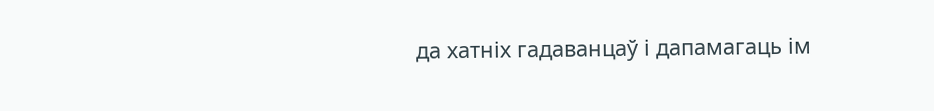да хатніх гадаванцаў і дапамагаць ім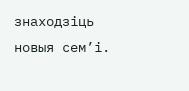знаходзіць новыя сем’і.